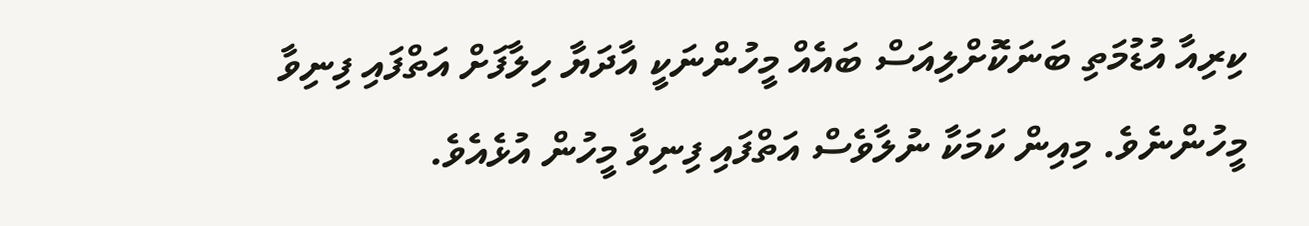ކިރިއާ އުޑުމަތި ބަނަކޮށްލިއަސް ބައެއް މީހުންނަކީ އާދަޔާ ހިލާފަށް އަތްފައި ފިނިވާ މީހުންނެވެ. މިއިން ކަމަކާ ނުލާވެސް އަތްފައި ފިނިވާ މީހުން އުޅެއެވެ.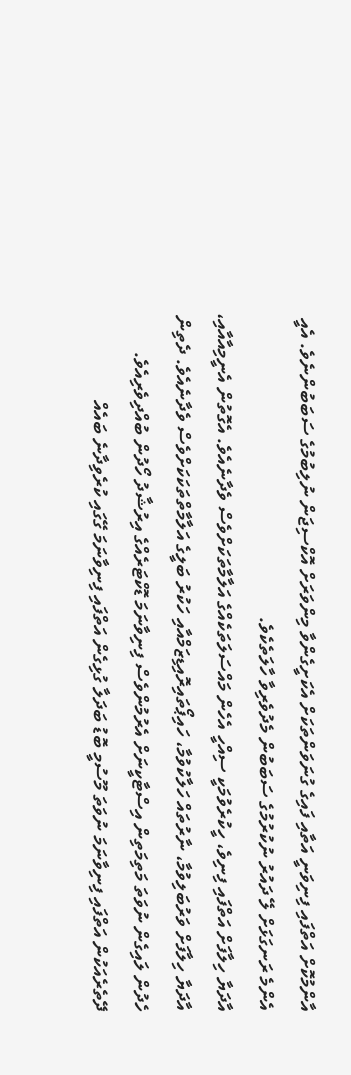އާންމުކޮށް އަތްފައި ފިނިވަނީ އަތާއި ފައިގެ ގުނަވަންތަކަށް އެކަށީގެންވާ މިންވަރަށް އޮކްސިޖަން ނުލިބުމުގެ ސަބަބުންނެވެ. އެއީ އެންމެ ރަނގަޅަށް ލޭ ދައުރު ނުކުރުމުގެ ސަބަބުން މެދުވެރިވާ ހާލަތެކެވެ.
އާދަޔާ ހިލާފަށް އަތްފައި ފިނިވެ، ހީކުރެވުމަކީ ސިއްހީ އެހެން މައްސަލަތަކެއްގެ އަލާމާތަކަށްވެސް ވެދާނެއެވެ. އެގޮތުން އެނީމިއާއާއި، އާދަޔާ ހިލާފަށް ވަރުބަލިވުމާ، ނާރުތައް ހަލާކުވުމާ، ހައިޕޯތައިރޮއިޑިޒަމްއާއި ހަކުރު ބަލީގެ އަލާމާތްތަކަކަށްވެސް ވެދާނެއެވެ. ދެތިން ހެދުން ލައިގެން ނުވަތަ މަތިމަތިން އިސްޓާކީނަށް އެރުމުންވެސް ފިނިވާނަމަ ޑޮކްޓަރެއްގެ އިރުޝާދު ހޯދުން ބުއްދިވެރިއެވެ.
ދޭތެރެއަކުން އަތްފައި ފިނިވާނަމަ ނުވަތަ މޫސުމީ ބޮޑު ބަދަލާ ގުޅިގެން އަތްފައި ފިނިވާނަމަ ގޭގައި ކުރެވިދާނެ ބައެއް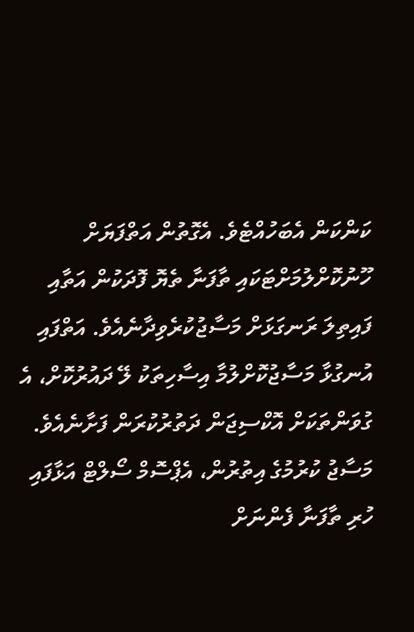ކަންކަން އެބަހުއްޓެވެ. އެގޮތުން އަތްފަޔަށް ހޫނުކޮށްލުމަށްޓަކައި ތާފަނާ ތެޔޮ ފޮދަކުން އަތާއި ފައިތިލަ ރަނގަޅަށް މަސާޖުކުރެވިދާނެއެވެ. އަތްފައި އުނގުޅާ މަސާޖުކޮށްލުމާ އިސާހިތަކު ލޭ ދައުރުކޮށް، އެ ގުވަންތަކަށް އޮކްސިޖަން ދަތުރުކުރަން ފަށާނެއެވެ.
މަސާޖު ކުރުމުގެ އިތުރުން، އެޕްސޮމް ސޯލްޓް އަޅާފައި ހުރި ތާފަނާ ފެންނަށް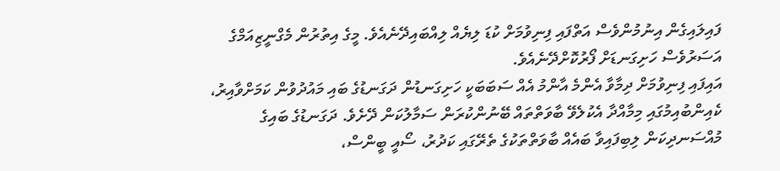ފައިލައިގެން އިނުމުންވެސް އަތްފައި ފިނިވުމަށް ކުޑަ ލިޔެއް ލިއްބައިދޭނެއެވެ. މީގެ އިތުރުން މެގްނީޒިއަމްގެ އަސަރުވެސް ހަށިގަނޑަށް ފޯރުކޮށްދޭނެއެވެ.
އައިފައި ފިނިވުމަށް ދިމާވާ އެންމެ އާންމު އެއް ސަބަބަކީ ހަށިގަނޑުން ދަގަނޑުގެ ބައި މައުދުވުން ކަމަށްވާއިރު، ކެއިންބުއިމުގައި މިމާއްދާ އެކުލެވޭ ބާވަތްތައް ބޭނުންކުރަން ސަމާލުކަން ދޭށެވެ. ދަގަނޑުގެ ބައިގެ މުއްސަނދިކަން ލިބިފައިވާ ބައެއް ބާވަތްތަކުގެ ތެރޭގައި ކަދުރު، ސޯއީ ބީންސް،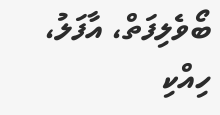ބޯވެލިފަތް، އާފަލު، ހިއްކި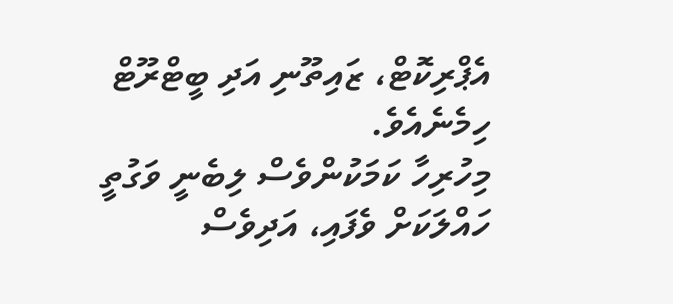އެޕްރިކޮޓް، ޒައިތޫނި އަދި ބީޓްރޫޓް ހިމެނެއެވެ.
މިހުރިހާ ކަމަކުންވެސް ލިބެނީ ވަގުތީ ހައްލަކަށް ވެފައި، އަދިވެސް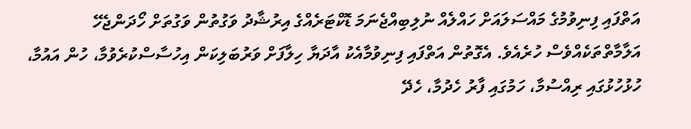އަތްފައި ފިނިވުމުގެ މައްސަލައަށް ހައްލެއް ނުލިބިއްޖެނަމަ ޑޮކްޓަރެއްގެ އިރުޝާދު ވަގުތުން ވަގުތަށް ހޯދަންޖެހޭ އަލާމާތްތަކެއްވެސް ހުރެއެވެ. އެގޮތުން އަތްފައި ފިނިވުމާއެކު އާދަޔާ ހިލާފަށް ވަރުބަލިކަން އިހުސާސްކުރެވުމާ، ހުން އައުމާ، ހުޅުހުޅުގައި ރިއްސުމާ، ހަމުގައި ފާރު ހެދުމާ، ހެދޭ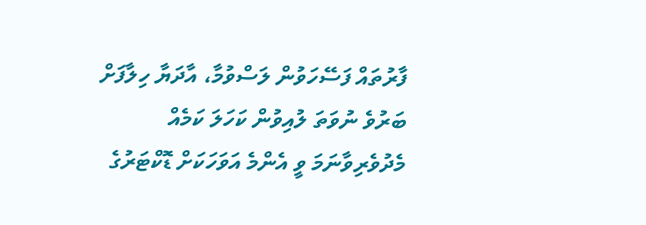ފާރުތައް ފަސޭހަވުން ލަސްވުމާ، އާދަޔާ ހިލާފަށް ބަރުވެ ނުވަތަ ލުއިވުން ކަހަލަ ކަމެއް މެދުވެރިވާނަމަ ވީ އެންމެ އަވަހަކަށް ޑޮކްޓަރުގެ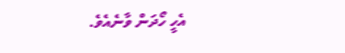އެހީ ހޯދަން ވާނެއެވެ.